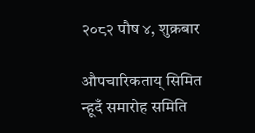२०८२ पौष ४, शुक्रबार

औपचारिकताय् सिमित न्हूदँ समारोह समिति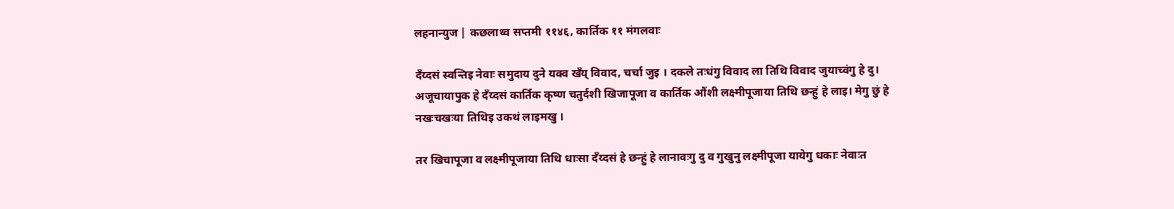लहनान्युज | कछलाथ्व सप्तमी ११४६, कार्तिक ११ मंगलवाः

दँय्दसं स्वन्तिइ नेवाः समुदाय दुने यक्व खँय् विवाद, चर्चा जुइ । दकले तःधंगु विवाद ला तिथि विवाद जुयाच्वंगु हे दु। अजूचायापुक हे दँय्दसं कार्तिक कृष्ण चतुर्दशी खिजापूजा व कार्तिक औंशी लक्ष्मीपूजाया तिथि छन्हुं हे लाइ। मेगु छुं हे नखःचखःया तिथिइ उकथं लाइमखु ।

तर खिचापूजा व लक्ष्मीपूजाया तिथि धाःसा दँय्दसं हे छन्हुं हे लानावःगु दु व गुखुनु लक्ष्मीपूजा यायेगु धकाः नेवाःत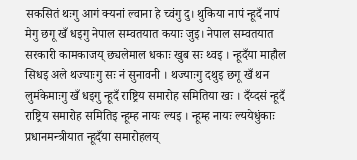सकसितं थःगु आगं क्यनां ल्वाना हे च्वंगु दु। थुकिया नापं न्हूदँ नापं मेगु छगू खँ धइगु नेपाल सम्वतयात कयाः जुइ। नेपाल सम्वतयात सरकारी कामकाजय् छ्यलेमाल धकाः खुब सः थ्वइ । न्हूदँया माहौल सिधइ अले थज्याःगु सः नं सुनावनी । थज्याःगु दथुइ छगू खँ थन लुमंकेमाःगु खँ धइगु न्हूदँ राष्ट्रिय समारोह समितिया खः । दँय्दसं न्हूदँ राष्ट्रिय समारोह समितिइ न्हूम्ह नायः ल्यइ । न्हूम्ह नायः ल्ययेधुंकाः प्रधानमन्त्रीयात न्हूदँया समारोहलय्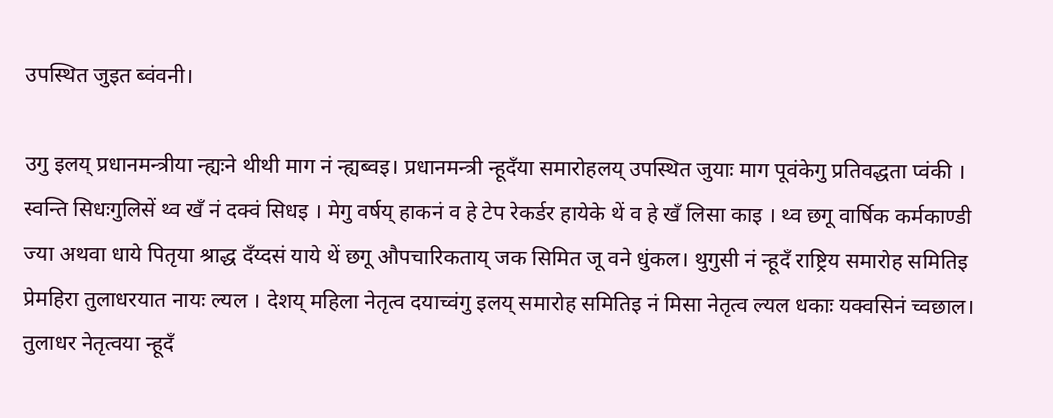उपस्थित जुइत ब्वंवनी।

उगु इलय् प्रधानमन्त्रीया न्ह्यःने थीथी माग नं न्ह्यब्वइ। प्रधानमन्त्री न्हूदँया समारोहलय् उपस्थित जुयाः माग पूवंकेगु प्रतिवद्धता प्वंकी । स्वन्ति सिधःगुलिसें थ्व खँ नं दक्वं सिधइ । मेगु वर्षय् हाकनं व हे टेप रेकर्डर हायेके थें व हे खँ लिसा काइ । थ्व छगू वार्षिक कर्मकाण्डी ज्या अथवा धाये पितृया श्राद्ध दँय्दसं याये थें छगू औपचारिकताय् जक सिमित जू वने धुंकल। थुगुसी नं न्हूदँ राष्ट्रिय समारोह समितिइ प्रेमहिरा तुलाधरयात नायः ल्यल । देशय् महिला नेतृत्व दयाच्वंगु इलय् समारोह समितिइ नं मिसा नेतृत्व ल्यल धकाः यक्वसिनं च्वछाल। तुलाधर नेतृत्वया न्हूदँ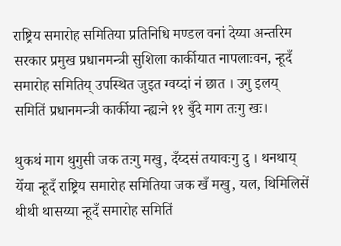राष्ट्रिय समारोह समितिया प्रतिनिधि मण्डल वनां देय्या अन्तरिम सरकार प्रमुख प्रधानमन्त्री सुशिला कार्कीयात नापलाःवन, न्हूदँ समारोह समितिय् उपस्थित जुइत ग्वय्दां नं छात । उगु इलय् समितिं प्रधानमन्त्री कार्कीया न्ह्यःने ११ बुँदे माग तःगु खः।

थुकथं माग थुगुसी जक तःगु मखु, दँय्दसं तयावःगु दु । थनथाय् येँया न्हूदँ राष्ट्रिय समारोह समितिया जक खँ मखु, यल, थिमिलिसें थीथी थासय्या न्हूदँ समारोह समितिं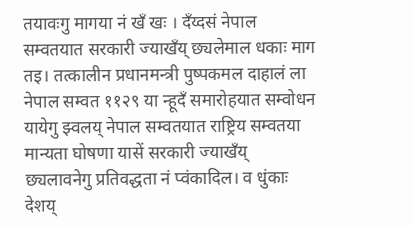तयावःगु मागया नं खँ खः । दँय्दसं नेपाल सम्वतयात सरकारी ज्याखँय् छ्यलेमाल धकाः माग तइ। तत्कालीन प्रधानमन्त्री पुष्पकमल दाहालं ला नेपाल सम्वत ११२९ या न्हूदँ समारोहयात सम्वोधन यायेगु झ्वलय् नेपाल सम्वतयात राष्ट्रिय सम्वतया मान्यता घोषणा यासें सरकारी ज्याखँय् छ्यलावनेगु प्रतिवद्धता नं प्वंकादिल। व धुंकाः देशय्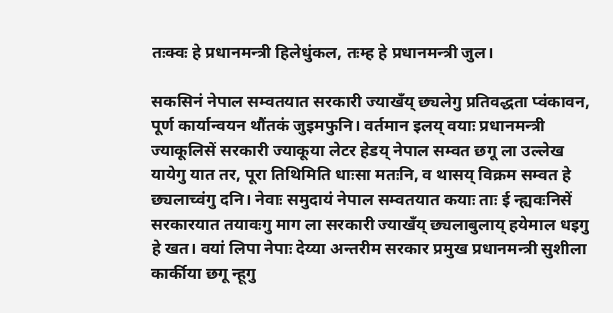तःक्वः हे प्रधानमन्त्री हिलेधुंकल, तःम्ह हे प्रधानमन्त्री जुल।

सकसिनं नेपाल सम्वतयात सरकारी ज्याखँय् छ्यलेगु प्रतिवद्धता प्वंकावन, पूर्ण कार्यान्वयन थौंतकं जुइमफुनि। वर्तमान इलय् वयाः प्रधानमन्त्री ज्याकूलिसें सरकारी ज्याकूया लेटर हेडय् नेपाल सम्वत छगू ला उल्लेख यायेगु यात तर, पूरा तिथिमिति धाःसा मतःनि, व थासय् विक्रम सम्वत हे छ्यलाच्वंगु दनि। नेवाः समुदायं नेपाल सम्वतयात कयाः ताः ई न्ह्यवःनिसें सरकारयात तयावःगु माग ला सरकारी ज्याखँय् छ्यलाबुलाय् हयेमाल धइगु हे खत। वयां लिपा नेपाः देय्या अन्तरीम सरकार प्रमुख प्रधानमन्त्री सुशीला कार्कीया छगू न्हूगु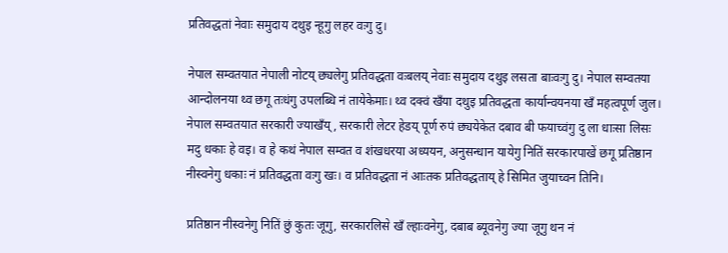प्रतिवद्धतां नेवाः समुदाय दथुइ न्हूगु लहर वःगु दु।

नेपाल सम्वतयात नेपाली नोटय् छ्यलेगु प्रतिवद्धता वःबलय् नेवाः समुदाय दथुइ लसता बाःवःगु दु। नेपाल सम्वतया आन्दोलनया थ्व छगू तःधंगु उपलब्धि नं तायेकेमाः। थ्व दक्वं खँया दथुइ प्रतिवद्धता कार्यान्वयनया खँ महत्वपूर्ण जुल। नेपाल सम्वतयात सरकारी ज्याखँय्, सरकारी लेटर हेडय् पूर्ण रुपं छ्ययेकेत दबाव बी फयाच्वंगु दु ला धाःसा लिसः मदु धकाः हे वइ। व हे कथं नेपाल सम्वत व शंखधरया अध्ययन, अनुसन्धान यायेगु नितिं सरकारपाखें छगू प्रतिष्ठान नीस्वनेगु धकाः नं प्रतिवद्धता वःगु खः। व प्रतिवद्धता नं आःतक प्रतिवद्धताय् हे सिमित जुयाच्वन तिनि।

प्रतिष्ठान नीस्वनेगु नितिं छुं कुतः जूगु, सरकारलिसे खँ ल्हाःवनेगु, दबाब ब्यूवनेगु ज्या जूगु थन नं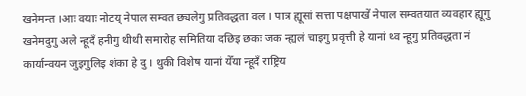खनेमन्त ।आः वयाः नोटय् नेपाल सम्वत छ्यलेगु प्रतिवद्धता वल । पात्र ह्यूसां सत्ता पक्षपाखें नेपाल सम्वतयात व्यवहार ह्यूगु खनेमदुगु अले न्हूदँ हनीगु थीथी समारोह समितिया दछिइ छकः जक न्ह्यलं चाइगु प्रवृत्ती हे यानां थ्व न्हूगु प्रतिवद्धता नं कार्यान्वयन जुइगुलिइ शंका हे दु । थुकी विशेष यानां येँया न्हूदँ राष्ट्रिय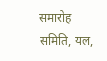समारोह समिति, यल,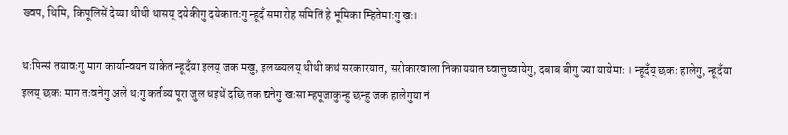ख्वप, थिमि, किपूलिसें देय्या थीथी थासय् दयेकीगु दयेकातःगु न्हूदँ समारोह समितिं हे भूमिका म्हितेमाःगु खः।

थःपिन्सं तयावःगु माग कार्यान्वयन याकेत न्हूदँया इलय् जक मखु, इलय्ब्यलय् थीथी कथं सरकारयात, सरोकारवाला निकाययात घ्वात्तुघ्वायेगु, दबाब बीगु ज्या यायेमाः । न्हूदँय् छकः हालेगु, न्हूदँया इलय् छकः माग तःवनेगु अले थःगु कर्तव्य पूरा जुल धइथें दछि तक द्यनेगु खःसा म्हपूजाकुन्हु छन्हु जक हालेगुया नं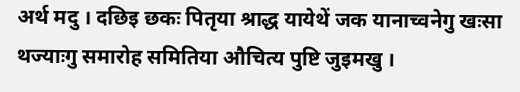अर्थ मदु । दछिइ छकः पितृया श्राद्ध यायेथें जक यानाच्वनेगु खःसा थज्याःगु समारोह समितिया औचित्य पुष्टि जुइमखु ।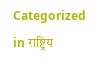Categorized in राष्ट्रिय